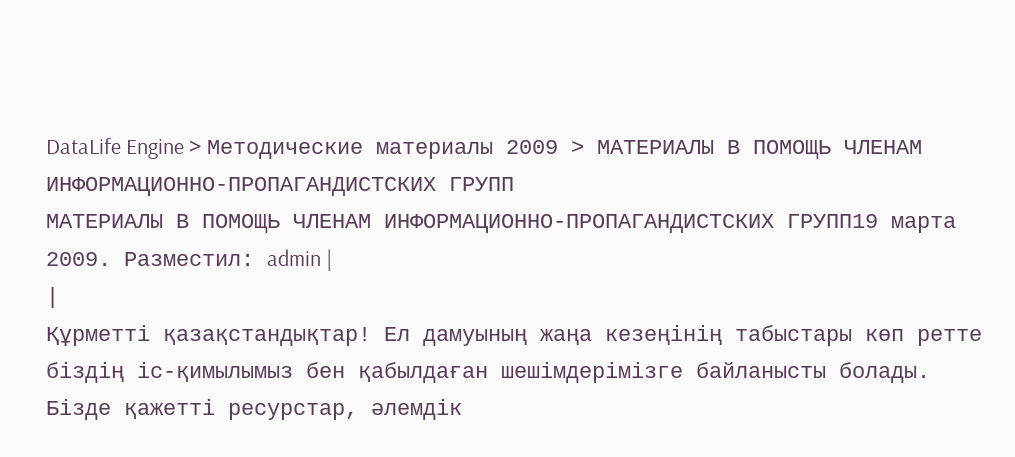DataLife Engine > Методические материалы 2009 > МАТЕРИАЛЫ В ПОМОЩЬ ЧЛЕНАМ ИНФОРМАЦИОННО-ПРОПАГАНДИСТСКИХ ГРУПП
МАТЕРИАЛЫ В ПОМОЩЬ ЧЛЕНАМ ИНФОРМАЦИОННО-ПРОПАГАНДИСТСКИХ ГРУПП19 марта 2009. Разместил: admin |
|
Құрметті қазақстандықтар! Ел дамуының жаңа кезеңінің табыстары көп ретте біздің іс-қимылымыз бен қабылдаған шешімдерімізге байланысты болады. Бізде қажетті ресурстар, әлемдік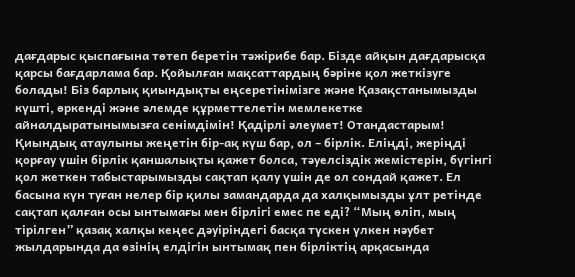дағдарыс қыспағына төтеп беретін тәжірибе бар. Бізде айқын дағдарысқа қарсы бағдарлама бар. Қойылған мақсаттардың бәріне қол жеткізуге болады! Біз барлық қиындықты еңсеретінімізге және Қазақстанымызды күшті, өркенді және әлемде құрметтелетін мемлекетке айналдыратынымызға сенімдімін! Қадірлі әлеумет! Отандастарым! Қиындық атаулыны жеңетін бір-ақ күш бар, ол – бірлік. Еліңді, жеріңді қорғау үшін бірлік қаншалықты қажет болса, тәуелсіздік жемістерін, бүгінгі қол жеткен табыстарымызды сақтап қалу үшін де ол сондай қажет. Ел басына күн туған нелер бір қилы замандарда да халқымызды ұлт ретінде сақтап қалған осы ынтымағы мен бірлігі емес пе еді? “Мың өліп, мың тірілген” қазақ халқы кеңес дәуіріндегі басқа түскен үлкен нәубет жылдарында да өзінің елдігін ынтымақ пен бірліктің арқасында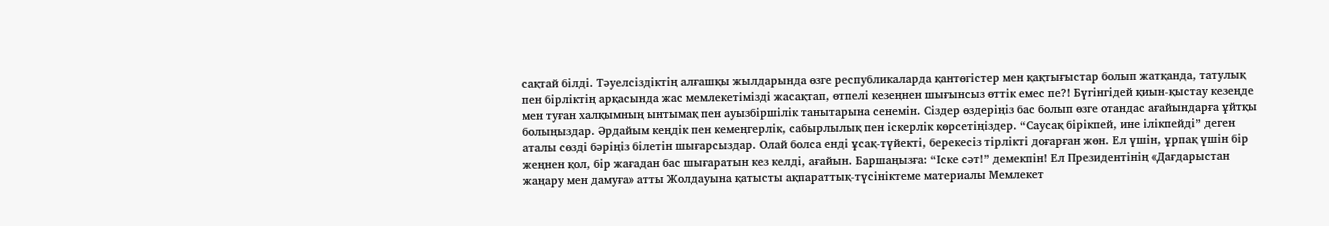сақтай білді. Тәуелсіздіктің алғашқы жылдарында өзге республикаларда қантөгістер мен қақтығыстар болып жатқанда, татулық пен бірліктің арқасында жас мемлекетімізді жасақтап, өтпелі кезеңнен шығынсыз өттік емес пе?! Бүгінгідей қиын-қыстау кезеңде мен туған халқымның ынтымақ пен ауызбіршілік танытарына сенемін. Сіздер өздеріңіз бас болып өзге отандас ағайындарға ұйтқы болыңыздар. Әрдайым кеңдік пен кемеңгерлік, сабырлылық пен іскерлік көрсетіңіздер. “Саусақ бірікпей, ине ілікпейді” деген аталы сөзді бәріңіз білетін шығарсыздар. Олай болса енді ұсақ-түйекті, берекесіз тірлікті доғарған жөн. Ел үшін, ұрпақ үшін бір жеңнен қол, бір жағадан бас шығаратын кез келді, ағайын. Баршаңызға: “Іске сәт!” демекпін! Ел Президентінің «Дағдарыстан жаңару мен дамуға» атты Жолдауына қатысты ақпараттық-түсініктеме материалы Мемлекет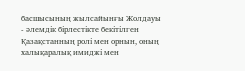басшысының жылсайынғы Жолдауы - әлемдік бірлестікте бекітілген Қазақстанның ролі мен орнын, оның халықаралық имиджі мен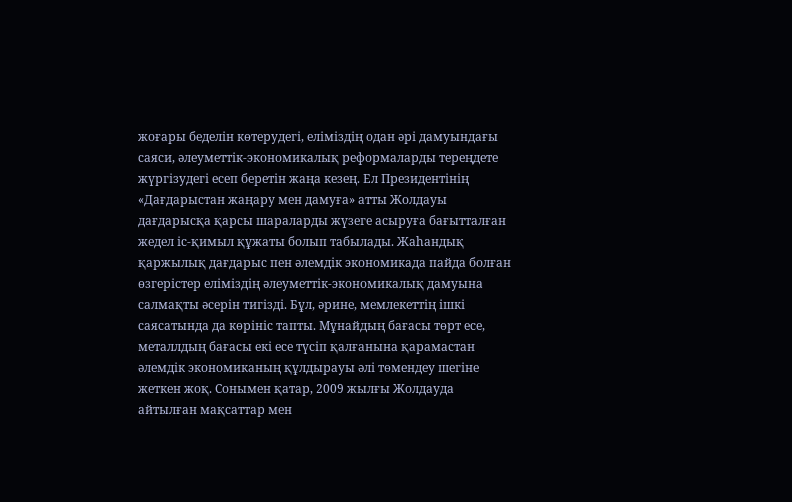жоғары беделін көтерудегі, еліміздің одан әрі дамуындағы саяси, әлеуметтік-экономикалық реформаларды тереңдете жүргізудегі есеп беретін жаңа кезең. Ел Президентінің «Дағдарыстан жаңару мен дамуға» атты Жолдауы дағдарысқа қарсы шараларды жүзеге асыруға бағытталған жедел іс-қимыл құжаты болып табылады. Жаһандық қаржылық дағдарыс пен әлемдік экономикада пайда болған өзгерістер еліміздің әлеуметтік-экономикалық дамуына салмақты әсерін тигізді. Бұл, әрине, мемлекеттің ішкі саясатында да көрініс тапты. Мұнайдың бағасы төрт есе, металлдың бағасы екі есе түсіп қалғанына қарамастан әлемдік экономиканың құлдырауы әлі төмендеу шегіне жеткен жоқ. Сонымен қатар, 2009 жылғы Жолдауда айтылған мақсаттар мен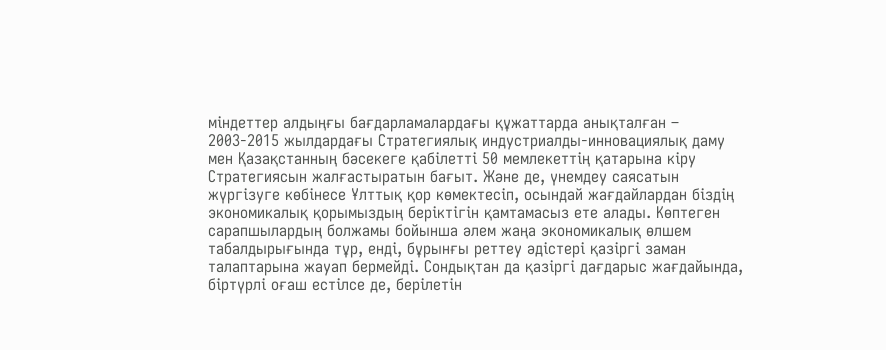міндеттер алдыңғы бағдарламалардағы құжаттарда анықталған – 2003-2015 жылдардағы Стратегиялық индустриалды-инновациялық даму мен Қазақстанның бәсекеге қабілетті 50 мемлекеттің қатарына кіру Стратегиясын жалғастыратын бағыт. Және де, үнемдеу саясатын жүргізуге көбінесе Ұлттық қор көмектесіп, осындай жағдайлардан біздің экономикалық қорымыздың беріктігін қамтамасыз ете алады. Көптеген сарапшылардың болжамы бойынша әлем жаңа экономикалық өлшем табалдырығында тұр, енді, бұрынғы реттеу әдістері қазіргі заман талаптарына жауап бермейді. Сондықтан да қазіргі дағдарыс жағдайында, біртүрлі оғаш естілсе де, берілетін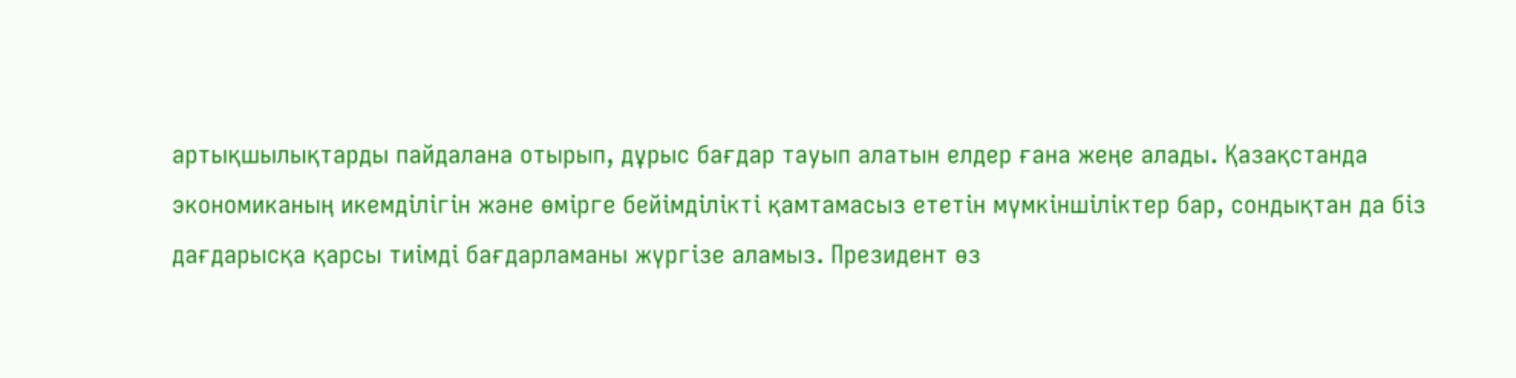артықшылықтарды пайдалана отырып, дұрыс бағдар тауып алатын елдер ғана жеңе алады. Қазақстанда экономиканың икемділігін және өмірге бейімділікті қамтамасыз ететін мүмкіншіліктер бар, сондықтан да біз дағдарысқа қарсы тиімді бағдарламаны жүргізе аламыз. Президент өз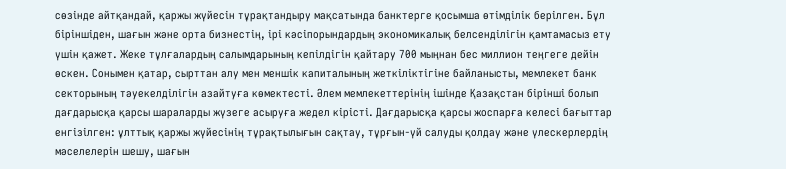сөзінде айтқандай, қаржы жүйесін тұрақтандыру мақсатында банктерге қосымша өтімділік берілген. Бұл біріншіден, шағын және орта бизнестің, ірі кәсіпорындардың экономикалық белсенділігін қамтамасыз ету үшін қажет. Жеке тұлғалардың салымдарының кепілдігін қайтару 700 мыңнан бес миллион теңгеге дейін өскен. Сонымен қатар, сырттан алу мен меншік капиталының жеткіліктігіне байланысты, мемлекет банк секторының тәуекелділігін азайтуға көмектесті. Әлем мемлекеттерінің ішінде Қазақстан бірінші болып дағдарысқа қарсы шараларды жүзеге асыруға жедел кірісті. Дағдарысқа қарсы жоспарға келесі бағыттар енгізілген: ұлттық қаржы жүйесінің тұрақтылығын сақтау, тұрғын-үй салуды қолдау және үлескерлердің мәселелерін шешу, шағын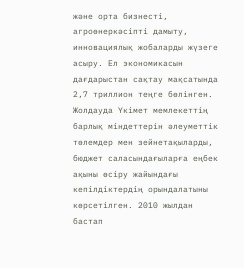және орта бизнесті, агроөнеркәсіпті дамыту, инновациялық жобаларды жүзеге асыру. Ел экономикасын дағдарыстан сақтау мақсатында 2,7 триллион теңге бөлінген. Жолдауда Үкімет мемлекеттің барлық міндеттерін әлеуметтік төлемдер мен зейнетақыларды, бюджет саласындағыларға еңбек ақыны өсіру жайындағы кепілдіктердің орындалатыны көрсетілген. 2010 жылдан бастап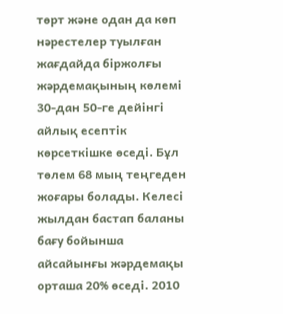төрт және одан да көп нәрестелер туылған жағдайда біржолғы жәрдемақының көлемі 30-дан 50-ге дейінгі айлық есептік көрсеткішке өседі. Бұл төлем 68 мың теңгеден жоғары болады. Келесі жылдан бастап баланы бағу бойынша айсайынғы жәрдемақы орташа 20% өседі. 2010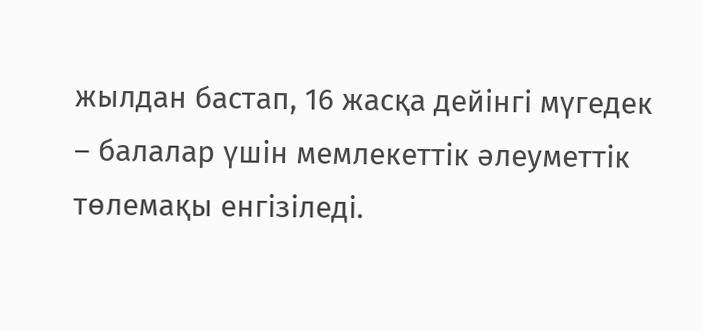жылдан бастап, 16 жасқа дейінгі мүгедек – балалар үшін мемлекеттік әлеуметтік төлемақы енгізіледі.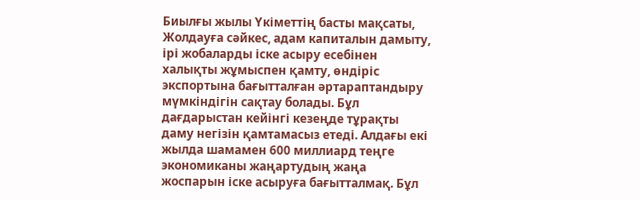Биылғы жылы Үкіметтің басты мақсаты, Жолдауға сәйкес, адам капиталын дамыту, ірі жобаларды іске асыру есебінен халықты жұмыспен қамту, өндіріс экспортына бағытталған әртараптандыру мүмкіндігін сақтау болады. Бұл дағдарыстан кейінгі кезеңде тұрақты даму негізін қамтамасыз етеді. Алдағы екі жылда шамамен 600 миллиард теңге экономиканы жаңартудың жаңа жоспарын іске асыруға бағытталмақ. Бұл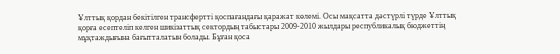Ұлттық қордан бекітілген трансфертті қоспағандағы қаражат көлемі. Осы мақсатта дәстүрлі түрде Ұлттық қорға есептеліп келген шикізаттық сектордың табыстары 2009-2010 жылдары республикалық бюджеттің мұқтаждығына бағытталатын болады. Бұған қоса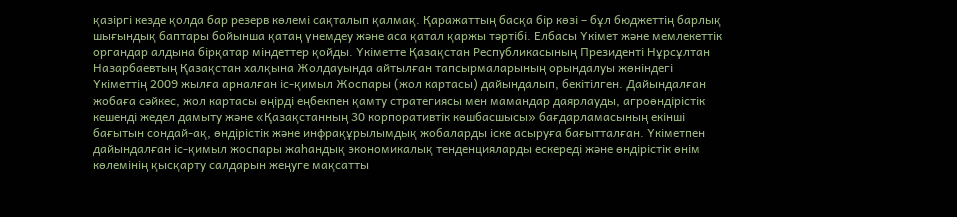қазіргі кезде қолда бар резерв көлемі сақталып қалмақ. Қаражаттың басқа бір көзі – бұл бюджеттің барлық шығындық баптары бойынша қатаң үнемдеу және аса қатал қаржы тәртібі. Елбасы Үкімет және мемлекеттік органдар алдына бірқатар міндеттер қойды. Үкіметте Қазақстан Республикасының Президенті Нұрсұлтан Назарбаевтың Қазақстан халқына Жолдауында айтылған тапсырмаларының орындалуы жөніндегі Үкіметтің 2009 жылға арналған іс-қимыл Жоспары (жол картасы) дайындалып, бекітілген. Дайындалған жобаға сәйкес, жол картасы өңірді еңбекпен қамту стратегиясы мен мамандар даярлауды, агроөндірістік кешенді жедел дамыту және «Қазақстанның 30 корпоративтік көшбасшысы» бағдарламасының екінші бағытын сондай-ақ, өндірістік және инфрақұрылымдық жобаларды іске асыруға бағытталған. Үкіметпен дайындалған іс-қимыл жоспары жаһандық экономикалық тенденцияларды ескереді және өндірістік өнім көлемінің қысқарту салдарын жеңуге мақсатты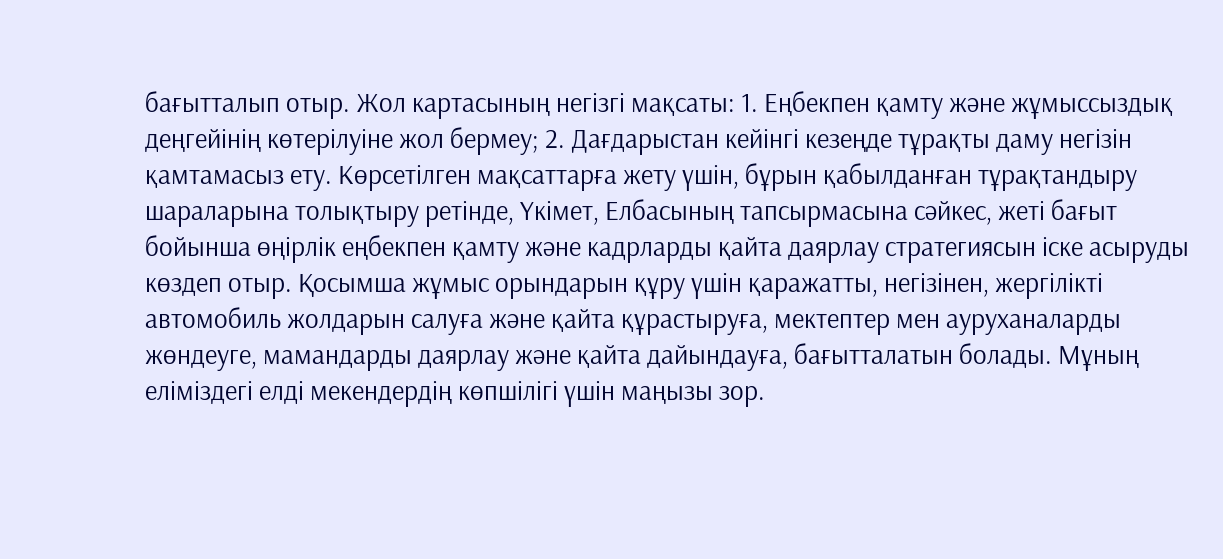бағытталып отыр. Жол картасының негізгі мақсаты: 1. Еңбекпен қамту және жұмыссыздық деңгейінің көтерілуіне жол бермеу; 2. Дағдарыстан кейінгі кезеңде тұрақты даму негізін қамтамасыз ету. Көрсетілген мақсаттарға жету үшін, бұрын қабылданған тұрақтандыру шараларына толықтыру ретінде, Үкімет, Елбасының тапсырмасына сәйкес, жеті бағыт бойынша өңірлік еңбекпен қамту және кадрларды қайта даярлау стратегиясын іске асыруды көздеп отыр. Қосымша жұмыс орындарын құру үшін қаражатты, негізінен, жергілікті автомобиль жолдарын салуға және қайта құрастыруға, мектептер мен ауруханаларды жөндеуге, мамандарды даярлау және қайта дайындауға, бағытталатын болады. Мұның еліміздегі елді мекендердің көпшілігі үшін маңызы зор.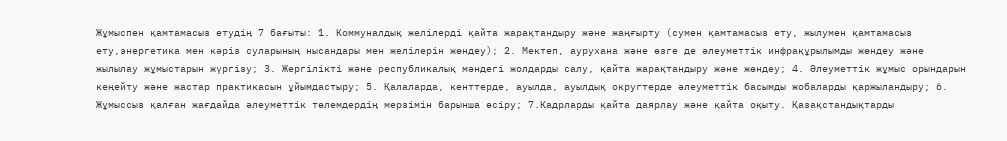Жұмыспен қамтамасыз етудің 7 бағыты: 1. Коммуналдық желілерді қайта жарақтандыру және жаңғырту (сумен қамтамасыз ету, жылумен қамтамасыз ету,энергетика мен кәріз суларының нысандары мен желілерін жөндеу); 2. Мектеп, аурухана және өзге де әлеуметтік инфрақұрылымды жөндеу және жылылау жұмыстарын жүргізу; 3. Жергілікті және республикалық мәндегі жолдарды салу, қайта жарақтандыру және жөндеу; 4. Әлеуметтік жұмыс орындарын кеңейту және жастар практикасын ұйымдастыру; 5. Қалаларда, кенттерде, ауылда, ауылдық округтерде әлеуметтік басымды жобаларды қаржыландыру; 6. Жұмыссыз қалған жағдайда әлеуметтік төлемдердің мерзімін барынша өсіру; 7.Кадрларды қайта даярлау және қайта оқыту. Қазақстандықтарды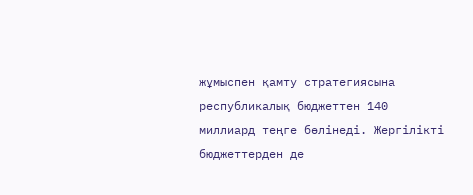жұмыспен қамту стратегиясына республикалық бюджеттен 140 миллиард теңге бөлінеді. Жергілікті бюджеттерден де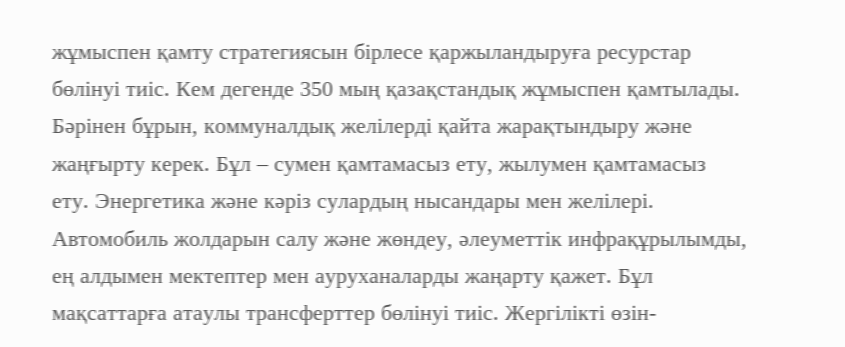жұмыспен қамту стратегиясын бірлесе қаржыландыруға ресурстар бөлінуі тиіс. Кем дегенде 350 мың қазақстандық жұмыспен қамтылады. Бәрінен бұрын, коммуналдық желілерді қайта жарақтындыру және жаңғырту керек. Бұл – сумен қамтамасыз ету, жылумен қамтамасыз ету. Энергетика және кәріз сулардың нысандары мен желілері. Автомобиль жолдарын салу және жөндеу, әлеуметтік инфрақұрылымды, ең алдымен мектептер мен ауруханаларды жаңарту қажет. Бұл мақсаттарға атаулы трансферттер бөлінуі тиіс. Жергілікті өзін-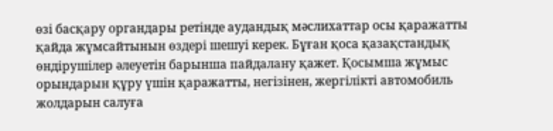өзі басқару органдары ретінде аудандық мәслихаттар осы қаражатты қайда жұмсайтынын өздері шешуі керек. Бұған қоса қазақстандық өндірушілер әлеуетін барынша пайдалану қажет. Қосымша жұмыс орындарын құру үшін қаражатты, негізінен, жергілікті автомобиль жолдарын салуға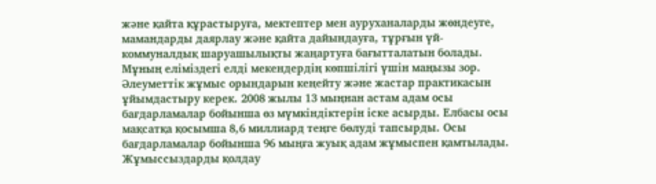және қайта құрастыруға, мектептер мен ауруханаларды жөндеуге, мамандарды даярлау және қайта дайындауға, тұрғын үй-коммуналдық шаруашылықты жаңартуға бағытталатын болады. Мұның еліміздегі елді мекендердің көпшілігі үшін маңызы зор. Әлеуметтік жұмыс орындарын кеңейту және жастар практикасын ұйымдастыру керек. 2008 жылы 13 мыңнан астам адам осы бағдарламалар бойынша өз мүмкіндіктерін іске асырды. Елбасы осы мақсатқа қосымша 8,6 миллиард теңге бөлуді тапсырды. Осы бағдарламалар бойынша 96 мыңға жуық адам жұмыспен қамтылады. Жұмыссыздарды қолдау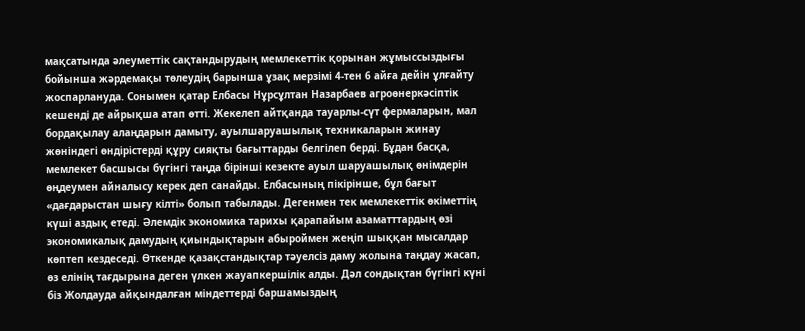мақсатында әлеуметтік сақтандырудың мемлекеттік қорынан жұмыссыздығы бойынша жәрдемақы төлеудің барынша ұзақ мерзімі 4-тен 6 айға дейін ұлғайту жоспарлануда. Сонымен қатар Елбасы Нұрсұлтан Назарбаев агроөнеркәсіптік кешенді де айрықша атап өтті. Жекелеп айтқанда тауарлы-сүт фермаларын, мал бордақылау алаңдарын дамыту, ауылшаруашылық техникаларын жинау жөніндегі өндірістерді құру сияқты бағыттарды белгілеп берді. Бұдан басқа, мемлекет басшысы бүгінгі таңда бірінші кезекте ауыл шаруашылық өнімдерін өңдеумен айналысу керек деп санайды. Елбасының пікірінше, бұл бағыт «дағдарыстан шығу кілті» болып табылады. Дегенмен тек мемлекеттік өкіметтің күші аздық етеді. Әлемдік экономика тарихы қарапайым азаматттардың өзі экономикалық дамудың қиындықтарын абыроймен жеңіп шыққан мысалдар көптеп кездеседі. Өткенде қазақстандықтар тәуелсіз даму жолына таңдау жасап, өз елінің тағдырына деген үлкен жауапкершілік алды. Дәл сондықтан бүгінгі күні біз Жолдауда айқындалған міндеттерді баршамыздың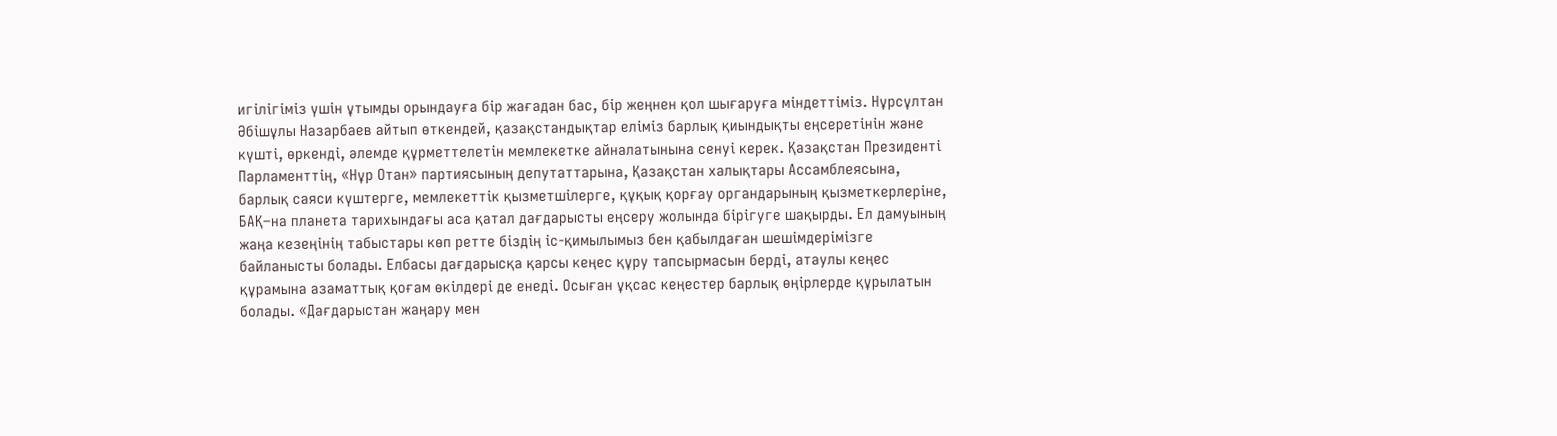игілігіміз үшін ұтымды орындауға бір жағадан бас, бір жеңнен қол шығаруға міндеттіміз. Нұрсұлтан Әбішұлы Назарбаев айтып өткендей, қазақстандықтар еліміз барлық қиындықты еңсеретінін және күшті, өркенді, әлемде құрметтелетін мемлекетке айналатынына сенуі керек. Қазақстан Президенті Парламенттің, «Нұр Отан» партиясының депутаттарына, Қазақстан халықтары Ассамблеясына, барлық саяси күштерге, мемлекеттік қызметшілерге, құқық қорғау органдарының қызметкерлеріне, БАҚ–на планета тарихындағы аса қатал дағдарысты еңсеру жолында бірігуге шақырды. Ел дамуының жаңа кезеңінің табыстары көп ретте біздің іс-қимылымыз бен қабылдаған шешімдерімізге байланысты болады. Елбасы дағдарысқа қарсы кеңес құру тапсырмасын берді, атаулы кеңес құрамына азаматтық қоғам өкілдері де енеді. Осыған ұқсас кеңестер барлық өңірлерде құрылатын болады. «Дағдарыстан жаңару мен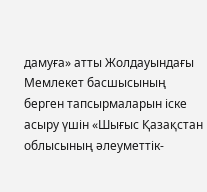дамуға» атты Жолдауындағы Мемлекет басшысының берген тапсырмаларын іске асыру үшін «Шығыс Қазақстан облысының әлеуметтік-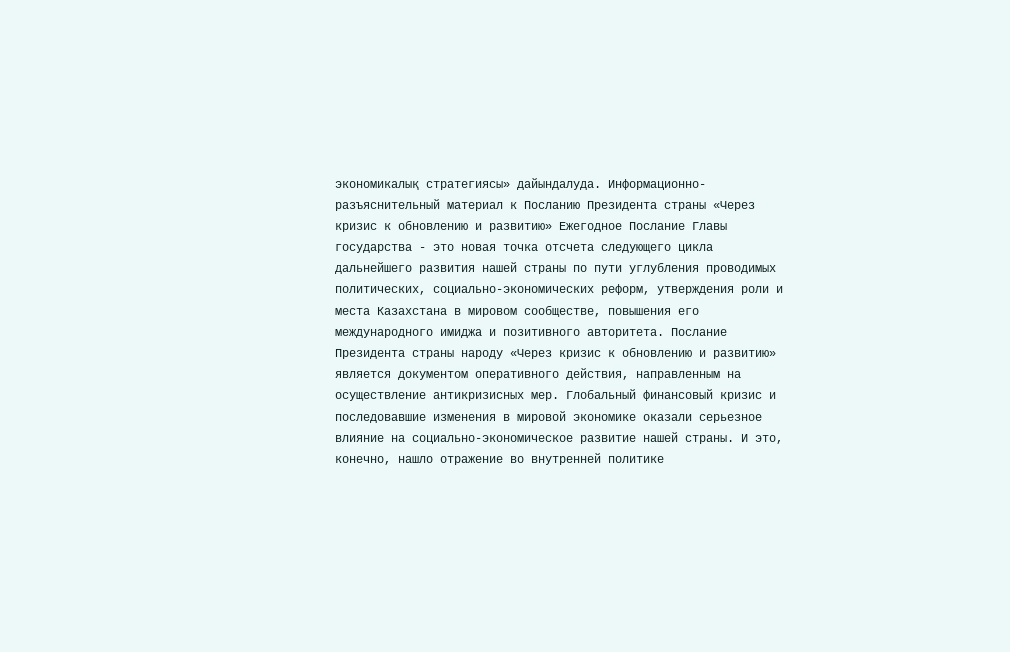экономикалық стратегиясы» дайындалуда. Информационно-разъяснительный материал к Посланию Президента страны «Через кризис к обновлению и развитию» Ежегодное Послание Главы государства - это новая точка отсчета следующего цикла дальнейшего развития нашей страны по пути углубления проводимых политических, социально-экономических реформ, утверждения роли и места Казахстана в мировом сообществе, повышения его международного имиджа и позитивного авторитета. Послание Президента страны народу «Через кризис к обновлению и развитию» является документом оперативного действия, направленным на осуществление антикризисных мер. Глобальный финансовый кризис и последовавшие изменения в мировой экономике оказали серьезное влияние на социально-экономическое развитие нашей страны. И это, конечно, нашло отражение во внутренней политике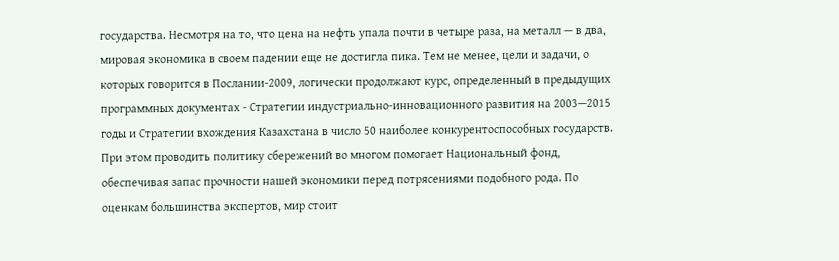государства. Несмотря на то, что цена на нефть упала почти в четыре раза, на металл — в два, мировая экономика в своем падении еще не достигла пика. Тем не менее, цели и задачи, о которых говорится в Послании-2009, логически продолжают курс, определенный в предыдущих программных документах - Стратегии индустриально-инновационного развития на 2003—2015 годы и Стратегии вхождения Казахстана в число 50 наиболее конкурентоспособных государств. При этом проводить политику сбережений во многом помогает Национальный фонд, обеспечивая запас прочности нашей экономики перед потрясениями подобного рода. По оценкам большинства экспертов, мир стоит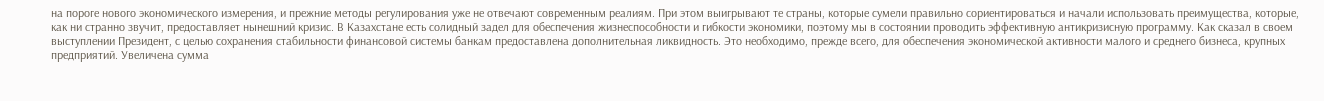на пороге нового экономического измерения, и прежние методы регулирования уже не отвечают современным реалиям. При этом выигрывают те страны, которые сумели правильно сориентироваться и начали использовать преимущества, которые, как ни странно звучит, предоставляет нынешний кризис. В Казахстане есть солидный задел для обеспечения жизнеспособности и гибкости экономики, поэтому мы в состоянии проводить эффективную антикризисную программу. Как сказал в своем выступлении Президент, с целью сохранения стабильности финансовой системы банкам предоставлена дополнительная ликвидность. Это необходимо, прежде всего, для обеспечения экономической активности малого и среднего бизнеса, крупных предприятий. Увеличена сумма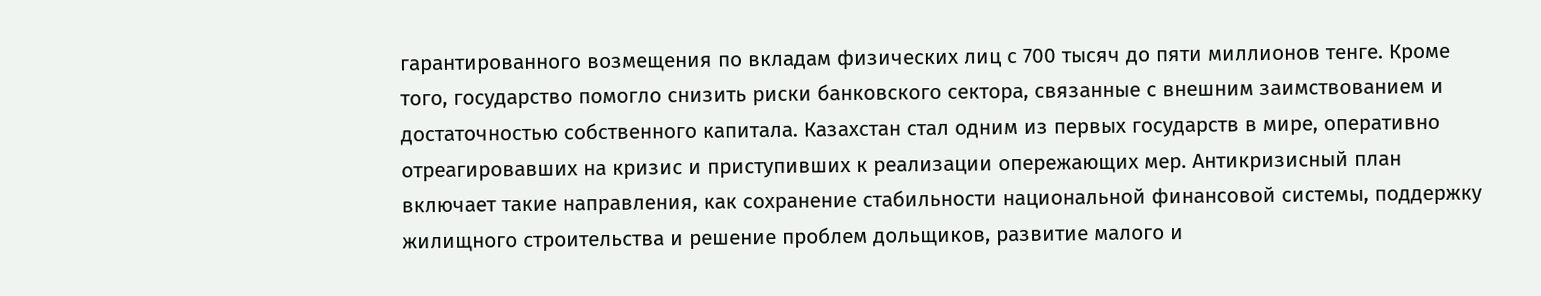гарантированного возмещения по вкладам физических лиц с 700 тысяч до пяти миллионов тенге. Кроме того, государство помогло снизить риски банковского сектора, связанные с внешним заимствованием и достаточностью собственного капитала. Казахстан стал одним из первых государств в мире, оперативно отреагировавших на кризис и приступивших к реализации опережающих мер. Антикризисный план включает такие направления, как сохранение стабильности национальной финансовой системы, поддержку жилищного строительства и решение проблем дольщиков, развитие малого и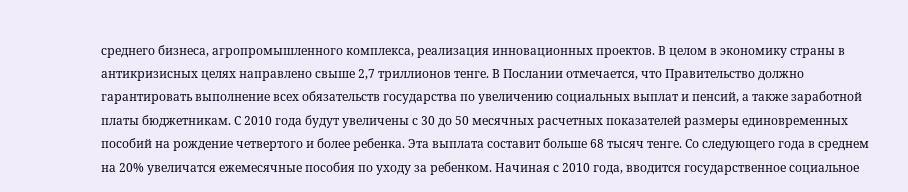среднего бизнеса, агропромышленного комплекса, реализация инновационных проектов. В целом в экономику страны в антикризисных целях направлено свыше 2,7 триллионов тенге. В Послании отмечается, что Правительство должно гарантировать выполнение всех обязательств государства по увеличению социальных выплат и пенсий, а также заработной платы бюджетникам. С 2010 года будут увеличены с 30 до 50 месячных расчетных показателей размеры единовременных пособий на рождение четвертого и более ребенка. Эта выплата составит больше 68 тысяч тенге. Со следующего года в среднем на 20% увеличатся ежемесячные пособия по уходу за ребенком. Начиная с 2010 года, вводится государственное социальное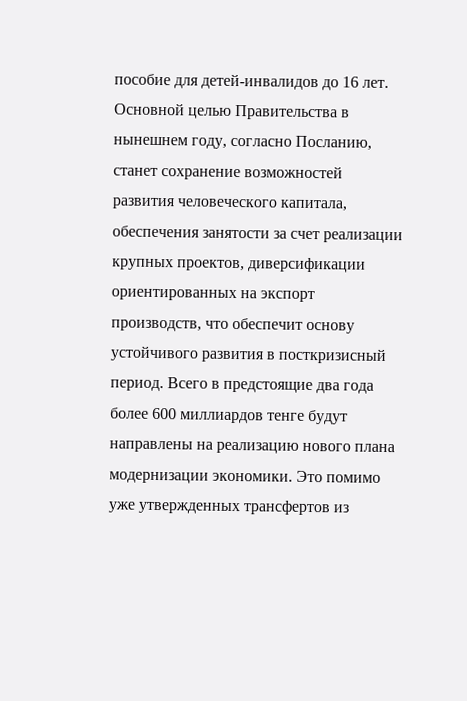пособие для детей-инвалидов до 16 лет. Основной целью Правительства в нынешнем году, согласно Посланию, станет сохранение возможностей развития человеческого капитала, обеспечения занятости за счет реализации крупных проектов, диверсификации ориентированных на экспорт производств, что обеспечит основу устойчивого развития в посткризисный период. Всего в предстоящие два года более 600 миллиардов тенге будут направлены на реализацию нового плана модернизации экономики. Это помимо уже утвержденных трансфертов из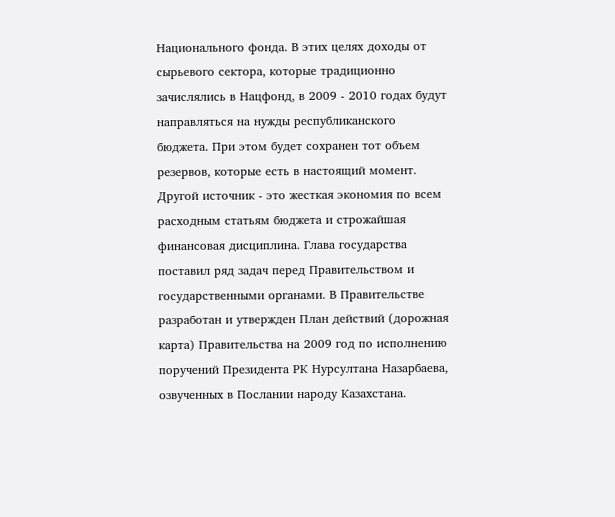Национального фонда. В этих целях доходы от сырьевого сектора, которые традиционно зачислялись в Нацфонд, в 2009 - 2010 годах будут направляться на нужды республиканского бюджета. При этом будет сохранен тот объем резервов, которые есть в настоящий момент. Другой источник - это жесткая экономия по всем расходным статьям бюджета и строжайшая финансовая дисциплина. Глава государства поставил ряд задач перед Правительством и государственными органами. В Правительстве разработан и утвержден План действий (дорожная карта) Правительства на 2009 год по исполнению поручений Президента РК Нурсултана Назарбаева, озвученных в Послании народу Казахстана.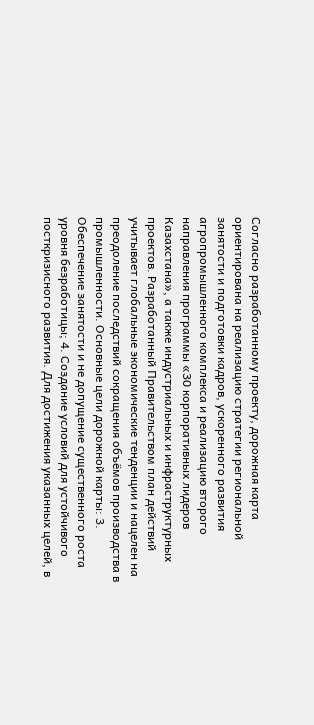Согласно разработанному проекту, дорожная карта ориентирована на реализацию стратегии региональной занятости и подготовки кадров, ускоренного развития агропромышленного комплекса и реализацию второго направления программы «30 корпоративных лидеров Казахстана», а также индустриальных и инфраструктурных проектов. Разработанный Правительством план действий учитывает глобальные экономические тенденции и нацелен на преодоление последствий сокращения объёмов производства в промышленности. Основные цели дорожной карты: 3. Обеспечение занятости и не допущение существенного роста уровня безработицы; 4. Создание условий для устойчивого посткризисного развития. Для достижения указанных целей, в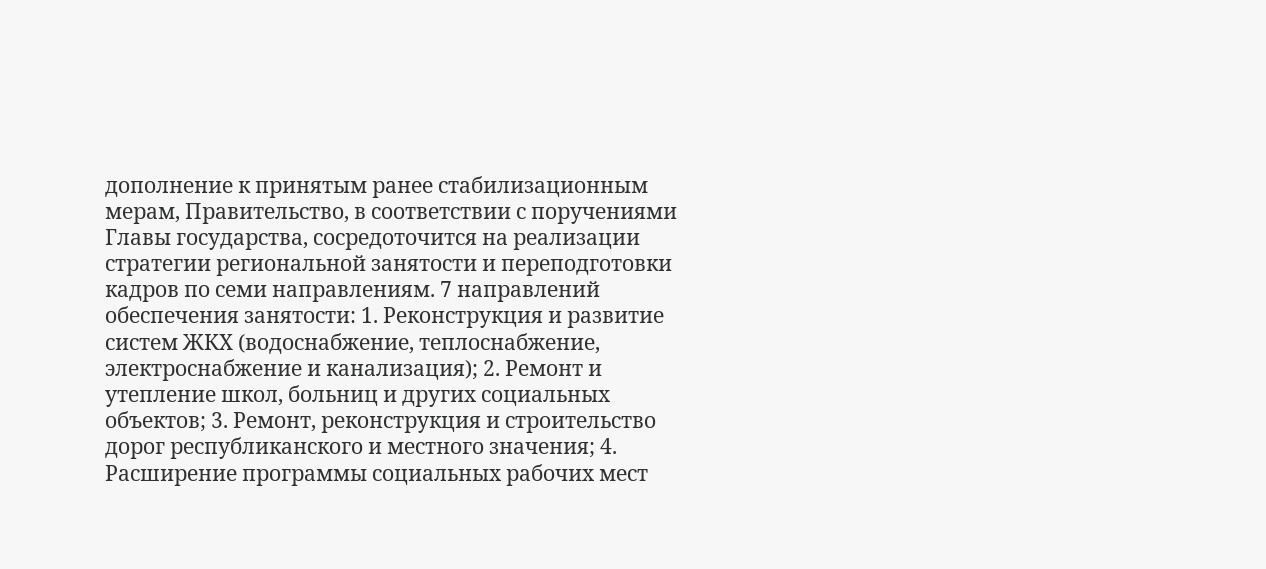дополнение к принятым ранее стабилизационным мерам, Правительство, в соответствии с поручениями Главы государства, сосредоточится на реализации стратегии региональной занятости и переподготовки кадров по семи направлениям. 7 направлений обеспечения занятости: 1. Реконструкция и развитие систем ЖКХ (водоснабжение, теплоснабжение, электроснабжение и канализация); 2. Ремонт и утепление школ, больниц и других социальных объектов; 3. Ремонт, реконструкция и строительство дорог республиканского и местного значения; 4. Расширение программы социальных рабочих мест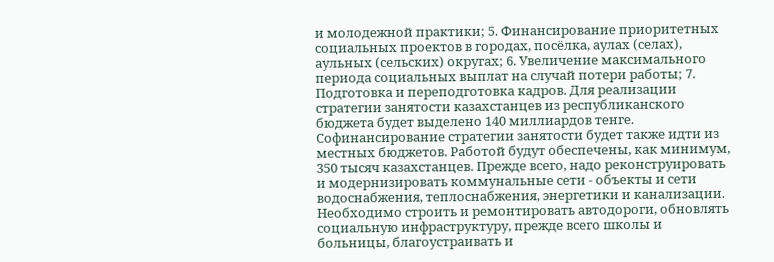и молодежной практики; 5. Финансирование приоритетных социальных проектов в городах, посёлка, аулах (селах), аульных (сельских) округах; 6. Увеличение максимального периода социальных выплат на случай потери работы; 7. Подготовка и переподготовка кадров. Для реализации стратегии занятости казахстанцев из республиканского бюджета будет выделено 140 миллиардов тенге. Софинансирование стратегии занятости будет также идти из местных бюджетов. Работой будут обеспечены, как минимум, 350 тысяч казахстанцев. Прежде всего, надо реконструировать и модернизировать коммунальные сети - объекты и сети водоснабжения, теплоснабжения, энергетики и канализации. Необходимо строить и ремонтировать автодороги, обновлять социальную инфраструктуру, прежде всего школы и больницы, благоустраивать и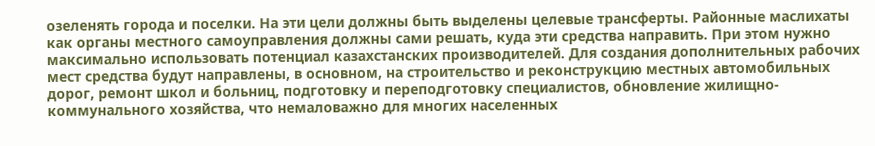озеленять города и поселки. На эти цели должны быть выделены целевые трансферты. Районные маслихаты как органы местного самоуправления должны сами решать, куда эти средства направить. При этом нужно максимально использовать потенциал казахстанских производителей. Для создания дополнительных рабочих мест средства будут направлены, в основном, на строительство и реконструкцию местных автомобильных дорог, ремонт школ и больниц, подготовку и переподготовку специалистов, обновление жилищно-коммунального хозяйства, что немаловажно для многих населенных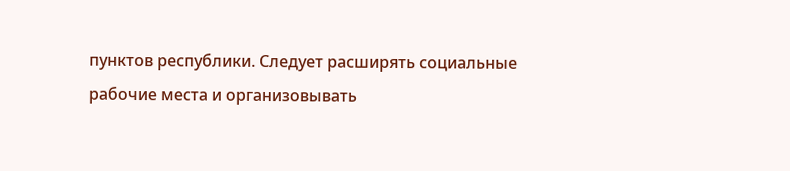пунктов республики. Следует расширять социальные рабочие места и организовывать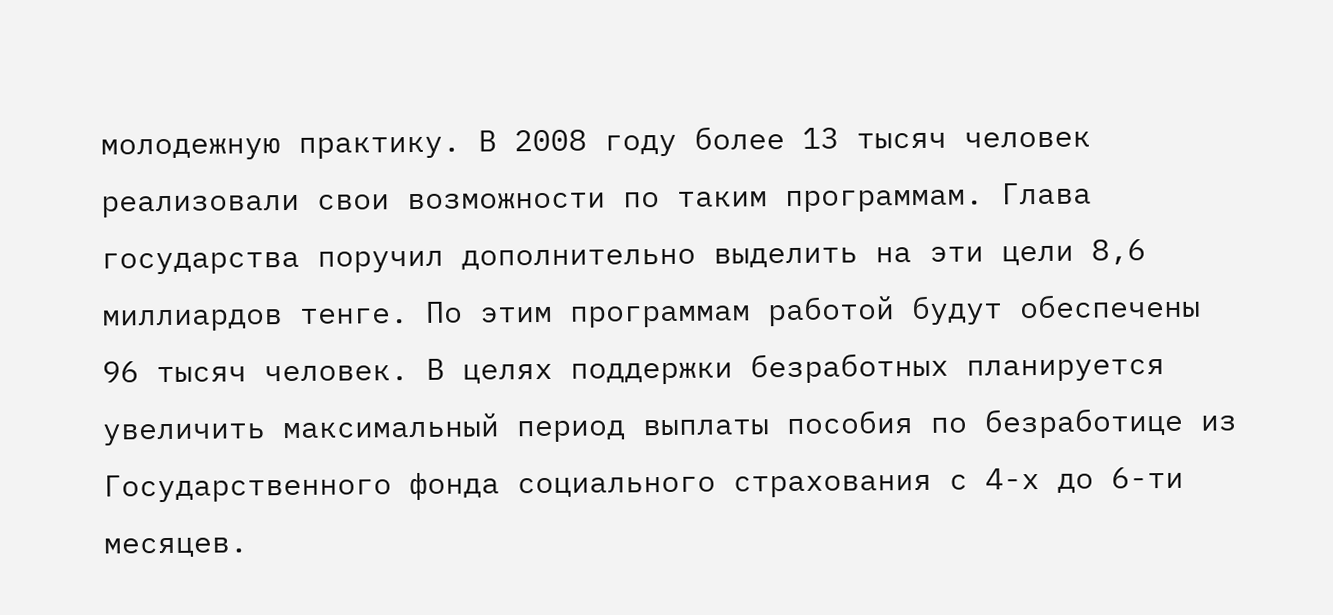молодежную практику. В 2008 году более 13 тысяч человек реализовали свои возможности по таким программам. Глава государства поручил дополнительно выделить на эти цели 8,6 миллиардов тенге. По этим программам работой будут обеспечены 96 тысяч человек. В целях поддержки безработных планируется увеличить максимальный период выплаты пособия по безработице из Государственного фонда социального страхования с 4-х до 6-ти месяцев.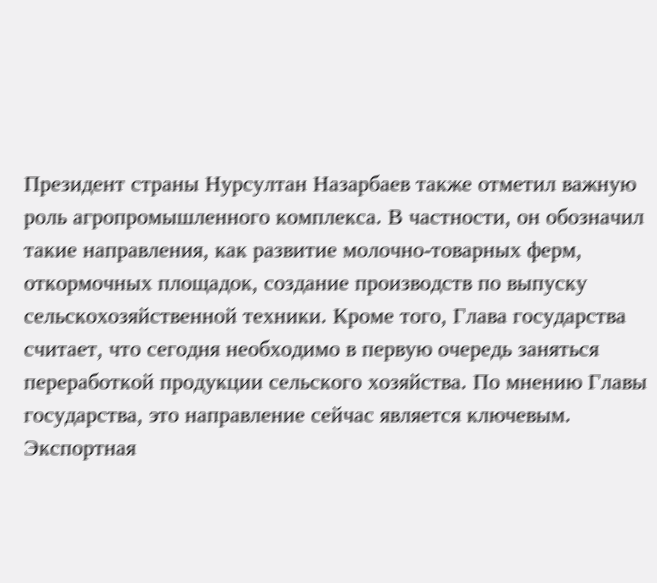Президент страны Нурсултан Назарбаев также отметил важную роль агропромышленного комплекса. В частности, он обозначил такие направления, как развитие молочно-товарных ферм, откормочных площадок, создание производств по выпуску сельскохозяйственной техники. Кроме того, Глава государства считает, что сегодня необходимо в первую очередь заняться переработкой продукции сельского хозяйства. По мнению Главы государства, это направление сейчас является ключевым. Экспортная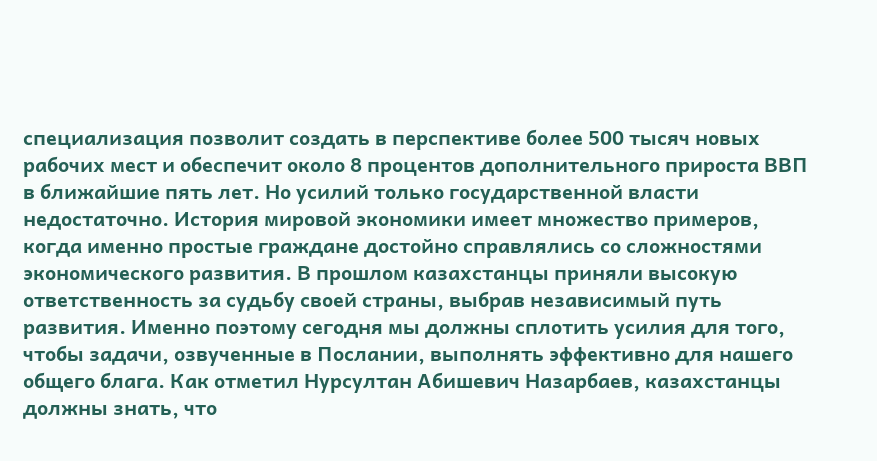специализация позволит создать в перспективе более 500 тысяч новых рабочих мест и обеспечит около 8 процентов дополнительного прироста ВВП в ближайшие пять лет. Но усилий только государственной власти недостаточно. История мировой экономики имеет множество примеров, когда именно простые граждане достойно справлялись со сложностями экономического развития. В прошлом казахстанцы приняли высокую ответственность за судьбу своей страны, выбрав независимый путь развития. Именно поэтому сегодня мы должны сплотить усилия для того, чтобы задачи, озвученные в Послании, выполнять эффективно для нашего общего блага. Как отметил Нурсултан Абишевич Назарбаев, казахстанцы должны знать, что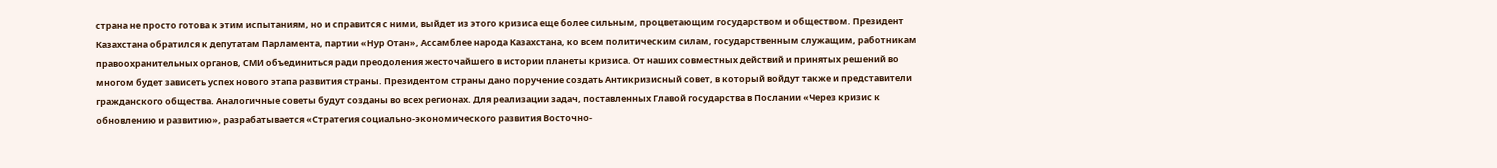страна не просто готова к этим испытаниям, но и справится с ними, выйдет из этого кризиса еще более сильным, процветающим государством и обществом. Президент Казахстана обратился к депутатам Парламента, партии «Нур Отан», Ассамблее народа Казахстана, ко всем политическим силам, государственным служащим, работникам правоохранительных органов, СМИ объединиться ради преодоления жесточайшего в истории планеты кризиса. От наших совместных действий и принятых решений во многом будет зависеть успех нового этапа развития страны. Президентом страны дано поручение создать Антикризисный совет, в который войдут также и представители гражданского общества. Аналогичные советы будут созданы во всех регионах. Для реализации задач, поставленных Главой государства в Послании «Через кризис к обновлению и развитию», разрабатывается «Стратегия социально-экономического развития Восточно-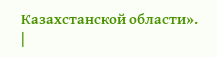Казахстанской области». |